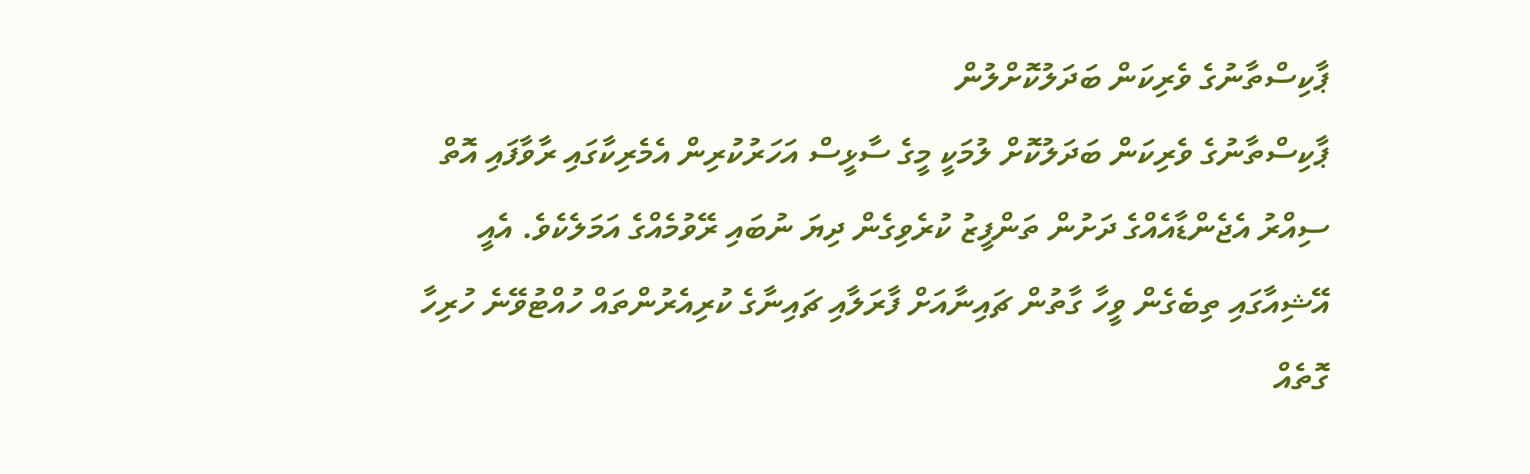ޕާކިސްތާނުގެ ވެރިކަން ބަދަލުކޮށްލުން
ޕާކިސްތާނުގެ ވެރިކަން ބަދަލުކޮށް ލުމަކީ މީގެ ސާޅީސް އަހަރުކުރިން އެމެރިކާގައި ރާވާފައި އޮތް ސިއްރު އެޖެންޑާއެއްގެ ދަށުން ތަންފީޒު ކުރެވިގެން ދިޔަ ނުބައި ރޭވުމެއްގެ އަމަލެކެވެ. އެއީ އޭޝިއާގައި ތިބެގެން ވީހާ ގާތުން ޗައިނާއަށް ފާރަލާއި ޗައިނާގެ ކުރިއެރުންތައް ހުއްޓުވޭނެ ހުރިހާ ގޮތެއް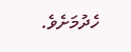ހެދުމަށެވެ.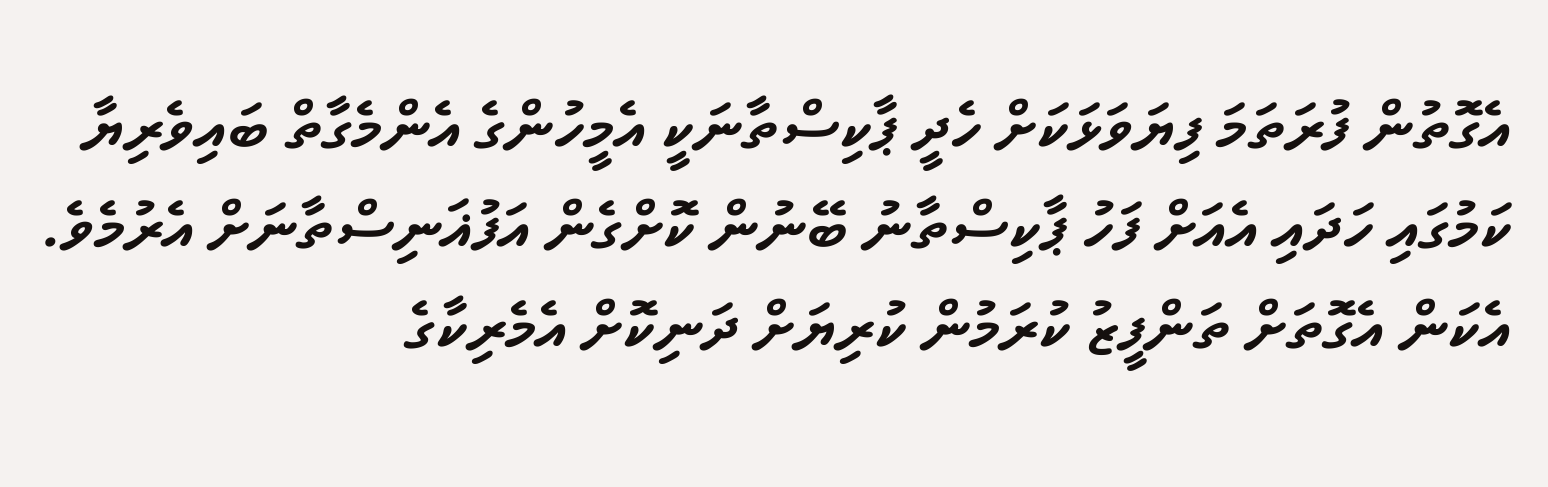އެގޮތުން ފުރަތަމަ ފިޔަވަޅަކަށް ހެދީ ޕާކިސްތާނަކީ އެމީހުންގެ އެންމެގާތް ބައިވެރިޔާ ކަމުގައި ހަދައި އެއަށް ފަހު ޕާކިސްތާނު ބޭނުން ކޮށްގެން އަފުޣަނިސްތާނަށް އެރުމެވެ.
އެކަން އެގޮތަށް ތަންފީޒު ކުރަމުން ކުރިޔަށް ދަނިކޮށް އެމެރިކާގެ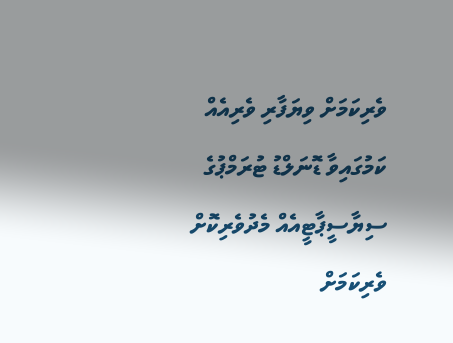ވެރިކަމަށް ވިޔަފާރި ވެރިއެއް ކަމުގައިވާ ޑޮނަލްޑު ޓުރަމްޕުގެ ސިޔާސީޕާޓީއެއް މެދުވެރިކޮށް ވެރިކަމަށް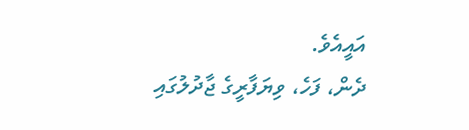އައީއެވެ.
ދެން، ފަހެ، ވިޔަފާރީގެ ޖާދުލުގައި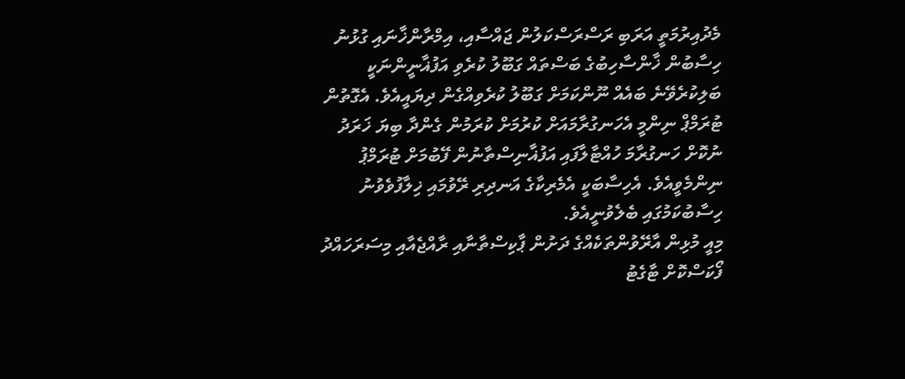މެދުއިރުމަތީ އަރަބި ރަސްރަސްކަލުން ޖައްސާއި، އިމްރާންޚާނައި ގުޅުނު ހިސާބުން ޚާންސާހިބުގެ ބަސްތައް ގަބޫލު ކުރެވި އަފުޣާނީންނަކީ ބަލިކުރެވޭނެ ބައެއް ނޫންކަމަށް ގަބޫލު ކުރެވިއްގެން ދިޔައީއެވެ. އެގޮތުން ޓުރަމްޕް ނިންމީ އެހަނގުރާމައަށް ކުރުމަށް ކުރަމުން ގެންދާ ބިޔަ ޚަރަދު ނުކޮށް ހަނގުރާމަ ހުއްޓާލާފައި އަފުޣާނިސްތާނުން ފޭބުމަށް ޓުރަމްޕު ނިންމެވީއެވެ. އެހިސާބަކީ އެމެރިކާގެ އަނދިރި ރޭވުމައި ޚިލާފުވެވުނު ހިސާބުކަމުގައި ބެލެވުނީއެވެ.
މިއީ މުޅިން އާރޭވުންތަކެއްގެ ދަށުން ޕާކިސްތާނާއި ރާއްޖެއާއި މިސަރަހައްދު ފޯކަސްކޮށް ޓާގެޓު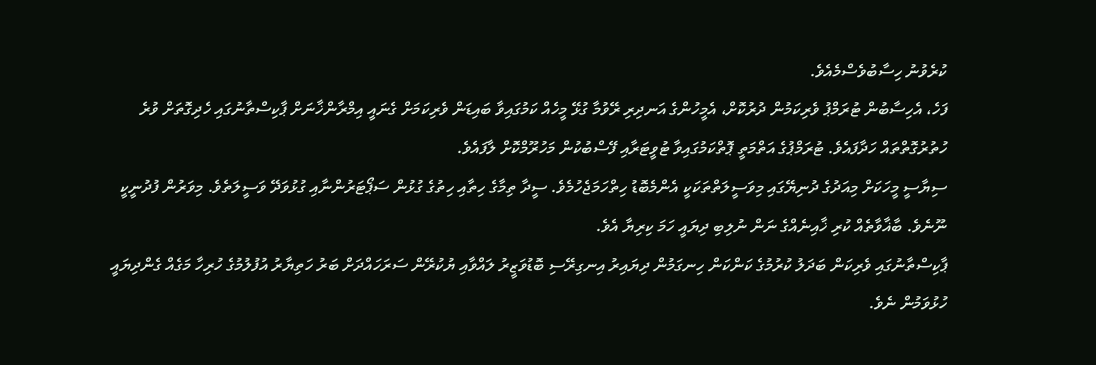ކުރެވުނު ހިސާބުވެސްމެއެވެ.
ފަހެ، އެހިސާބުން ޓުރަމްޕު ވެރިކަމުން ދުރުކޮށް، އެމީހުންގެ އަނދިރި ރޭވުމާ ގުޅޭ މީހެއް ކަމުގައިވާ ބައިޑަން ވެރިކަމަށް ގެނައީ އިމްރާންޚާނަށް ޕާކިސްތާނުގައި ހެދިގޮތަށް ވުރެ ހުތުރުގޮތްތައް ހަދާފައެވެ. ޓުރަމްޕުގެ އަތްމަތީ ޕޮތްކަމުގައިވާ ޓުވީޓަރާއި ފޭސްބުކުން މަހުރޫމްކޮށް ލާފައެވެ.
ސިޔާސީ މީހަކަށް މިއަދުގެ ދުނިޔޭގައި މިވަސީލަތްތަކަކީ އެންމެބޮޑު ހިތްހަމަޖެހުމެވެ. ސީދާ ތިމާގެ ހިތާއި ހިތުގެ ގުޅުން ސަޕޯޓަރުންނާއި ގުޅުވަދޭ ވަސީލަތެވެ. މިވަރުން ފުދުނީކީ ނޫނެވެ. ބާޣާވާތެއް ކުރި ޚާއިނެއްގެ ނަން ނުލިބި ދިޔައީ ހަމަ ކިރިޔާ އެވެ.
ޕާކިސްތާނުގައި ވެރިކަން ބަދަލު ކުރުމުގެ ކަންކަން ހިނގަމުން ދިޔައިރު އިނގިރޭސި ބޮޑުވަޒީރު ލައްވާއި ޔުކުރޭން ސަރަހައްދަށް ބަރު ހަތިޔާރު އުފުލުމުގެ ހުރިހާ މަގެއް ގެންދިޔައީ ހުޅުވަމުން ނެވެ.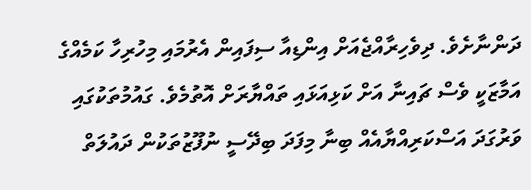ދަންނާށެވެ. ދިވެހިރާއްޖެއަށް އިންޑިއާ ސިފައިން އެރުމައި މިހުރިހާ ކަމެއްގެ އަމާޒަކީ ވެސް ޗައިނާ އަށް ކަޅިއަޅައި ތައްޔާރަށް އޮތުމެވެ. ގައުމުތަކުގައި ވަރުގަދަ އަސްކަރިއްޔާއެއް ބިނާ މިފަދަ ބިދޭސީ ނުފޫޒުތަކުން ދައުލަތް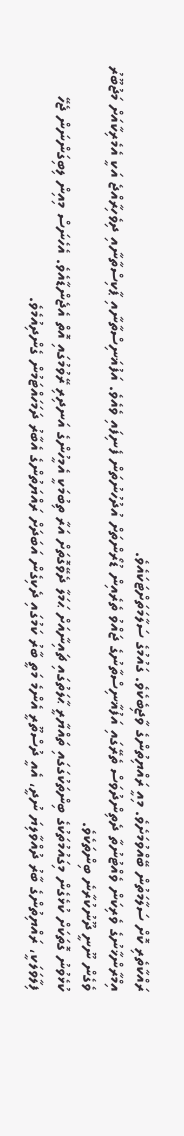ރައްކާތެރި ކޮށް ސަލާމަތުން ބޭއްވުމަށެވެ. މިއީ ރައްޔިތުންގެ ވާޖިބެކެވެ. ގައުމުގެ ސަލާމަތަށްޓަކައެވެ.
އިމްރާންޚާނުގެ ވެރިކަން ވެއްޓުނުތާ ދެތިންދުވަސް ތެރޭގައި އަފުޣާނިސްތާނުގެ ޖައްވު ތެރެއިން ޑުރޯންތަށް އުދުހުނުތަން ފެނިފައި ވެއެވެ. އަފުޣަނިސްތާނާއި ޕާކިސްތާނާއި ދިވެހިރާއްޖެ އަކީ އެމެރިކާއަށް މަޖުބޫރު ވެގެން ނޫނީ ދޫނުކުރާނެ ބިންތަކެވެ.
ކުޅެވުނު ގޮތަކަށް ކުޅެގެން މިގައުމުތަކުގެ ބިންތަކުގަގައި ތައްޔާރީ ޙާލަތުގައި ޗައިނާއަށް ޙަމަލާ ދެވޭގޮތަށް އަރާ ތިބުމަކީ އެމީހުންގެ އަނދިރި ރޭވުމުގައި އޮތް އެޖެންޑާއެވެ. އެހެނަސް މިއިން ލިބިގަންނަން ޖެހޭ ފިލާވަލަކީ، ރައްޔިތުންގެ ބާރު ދުއްވާލިޔަ ނުދީ، އެއީ ދުސްތޫރީ އެންމެ މަތީ ބާރު ކަމުގައި ދެކިގެން އަބަދަށް ރައްޔަތުންގެ އެބާރު ދަމަހައްޓަމުން ގެންދިއުމެވެ.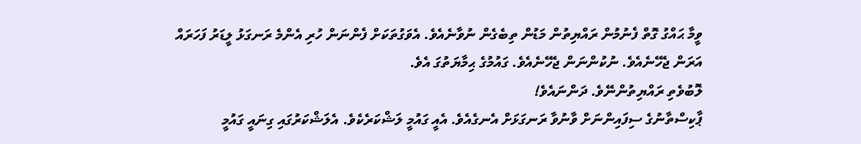ވީމާ ޙައްގު ގޮތް ފެނުމުން ރައްޔިތުން މަޑުން ތިބެގެން ނުވާނެއެވެ. އެވަގުތަކަށް ފެންނަން ހުރި އެންމެ ރަނގަޅު ލީޑަރު ފަހަރައް އަރަން ޖެހޭނެއެވެ. ނުކުންނަން ޖެހޭނެއެވެ. ގައުމުގެ ޙިމާޔަތުގަ އެވެ.
ލޮބުވެތި ރައްޔިތުންނޭވެ. ދަންނައެވެ!
ޕާކިސްތާނުގެ ސިފައިންނަށް ވާނުވާ ރަނގަޅަށް އެނގެއެވެ. އެއީ ގައުމީ ލަޝްކަރެކެވެ. އެލަޝްކަރުގައި ގިނައީ ގައުމީ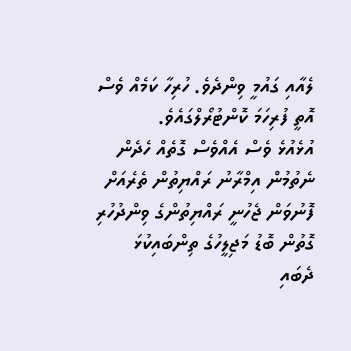ލެއާއި ގައުމީ ވިންދެވެ. ހުރިހާ ކަމެއް ވެސް އޮތީ ފުރިހަމަ ކޮންޓުރޯލްގައެވެ.
އުޅެއުޅެ ވެސް އެއްވެސް ގޮތެއް ހެދެން ނެތުމުން އިމްރާނު ރައްޔިތުން ތެރެއަށް ފޮނުވަން ޖެހުނީ ރައްޔިތުންގެ ވިންދުހުރި ގޮތުން ބޮޑު މަޖިލީހުގެ ތިންބައިކުޅަ ދެބައި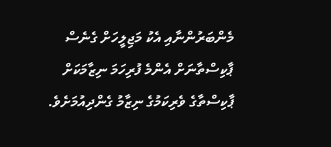މެންބަރުންނާއި އެކު މަޖިލީހަށް ގެނެސް ޕާކިސްތާނަށް އެންމެ ފުރިހަމަ ނިޒާމަކަށް ޕާކިސްތާގެ ވެރިކަމުގެ ނިޒާމު ގެންދިއުމަށެވެ.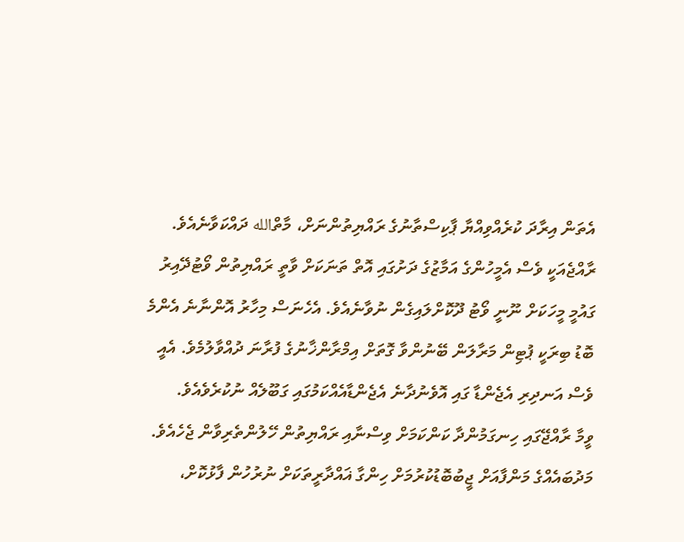އެތަން އިރާދަ ކުރެއްވިއްޔާ ޕާކިސްތާނުގެ ރައްޔިތުންނަށް، މާތްالله ދައްކަވާނެއެވެ. ރާއްޖެއަކީ ވެސް އެމީހުންގެ އަމާޒުގެ ދަށުގައި އޮތް ތަނަކަށް ވާތީ ރައްޔިތުން ވޯޓުދޭއިރު ގައުމީ މީހަކަށް ނޫނީ ވޯޓު ދޫކޮށްލައިގެން ނުވާނެއެވެ. އެހެނަސް މިހާރު އޮންނާނެ އެންމެ ބޮޑު ބިރަކީ ޕުޓިން މަރާލަން ބޭނުންވާ ގޮތަށް އިމްރާންޚާނުގެ ފުރާނަ ދުއްވާލުމެވެ. އެއީ ވެސް އަނދިރި އެޖެންޑާ ގައި އޮވެނުދާނެ އެޖެންޑާއެއްކަމުގައި ގަބޫލެއް ނުކުރެވެއެވެ.
ވީމާ ރާއްޖޭގައި ހިނގަމުންދާ ކަންކަމަށް ވިސްނާއި ރައްޔިތުން ހޭލުންތެރިވާން ޖެހެއެވެ. މަދުބައެއްގެ މަންފާއަށް ޖީބުބޮޑުކުރުމަށް ހިންގާ ޣައްދާރީތަކަށް ނުރުހުން ފާޅުކޮށް،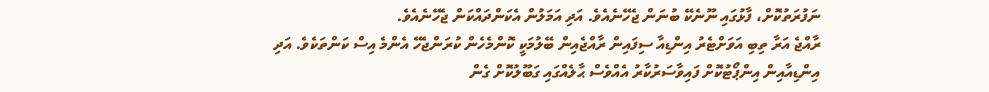ނަފުރަތުކޮށް، ފާޅުގައި ނޫނެކޭ ބުނަން ޖެހޭނެއެވެ. އަދި އަމަލުން އެކަންދައްކަން ޖެހޭނެއެވެ.
ރާއްޖެ އަރާ ތިބި އަވަށްޓެރު އިންޑިއާ ސިފައިން ރާއްޖެއިން ބޭލުމަކީ ކޮންމެހެން ކުރަންޖެހޭ އެންމެ އިސް ކަންތަކެވެ. އަދި އިންޑިއާއިން އިންޕޯޓުކޮށް ފައިވާސަރުކާރު އެއްވެސް ޙާލެއްގައި ގަބޫލުކޮށް ގެން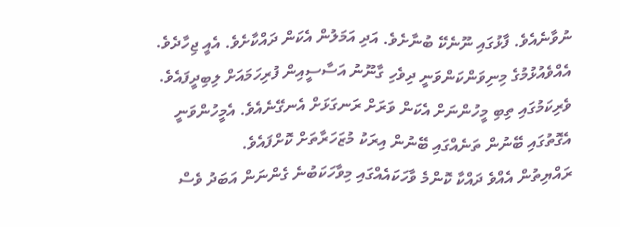ނުވާނެއެވެ. ފާޅުގައި ނޫނެކޭ ބުނާށެވެ. އަދި އަމަލުން އެކަން ދައްކާށެވެ. އެއީ ޖިހާދެވެ. އެއްވެއުޅުމުގެ މިނިވަންކަންވަނީ ދިވެހި ގާނޫނު އަސާސީއިން ފުރިހަމައަށް ލިބިދީފައެވެ. ވެރިކަމުގައި ތިބި މީހުންނަށް އެކަން ވަރަށް ރަނގަޅަށް އެނގޭނެއެވެ. އެމީހުންވަނީ އެގޮތުގައި ބޭނުން ތަނެއްގައި ބޭނުން އިރަކު މުޒަހަރާތަށް ކޮށްފައެވެ.
ރައްޔިތުން އެއްވެ ދައްކާ ކޮންމެ ވާހަކައެއްގައި މިވާހަކަބުނެ ގެންނަން އަބަދު ވެސް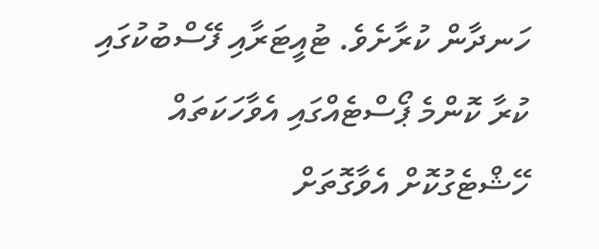ހަނދާން ކުރާށެވެ. ޓުއީޓަރާއި ފޭސްބުކުގައި ކުރާ ކޮންމެ ޕޯސްޓެއްގައި އެވާހަކަތައް ހޭޝްޓެގުކޮށް އެވާގޮތަށް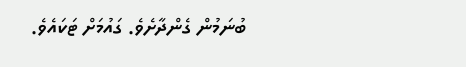ބުނަމުން ގެންދާށެވެ. ގައުމަށް ޓަކައެވެ.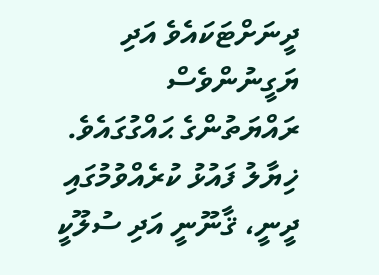ދީނަށްޓަކައެވެ އަދި ޔަގީނުންވެސް ރައްޔަތުންގެ ޙައްގުގައެވެ.
ޚިޔާލު ފައުޅު ކުރެއްވުމުގައި ދީނީ، ޤާނޫނީ އަދި ސުލޫކީ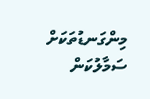މިންގަނޑުތަކަށް ސަމާލުކަން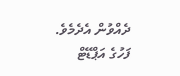ދެއްވުން އެދެމެވެ.
ފަހުގެ އަޕްޑޭޓް